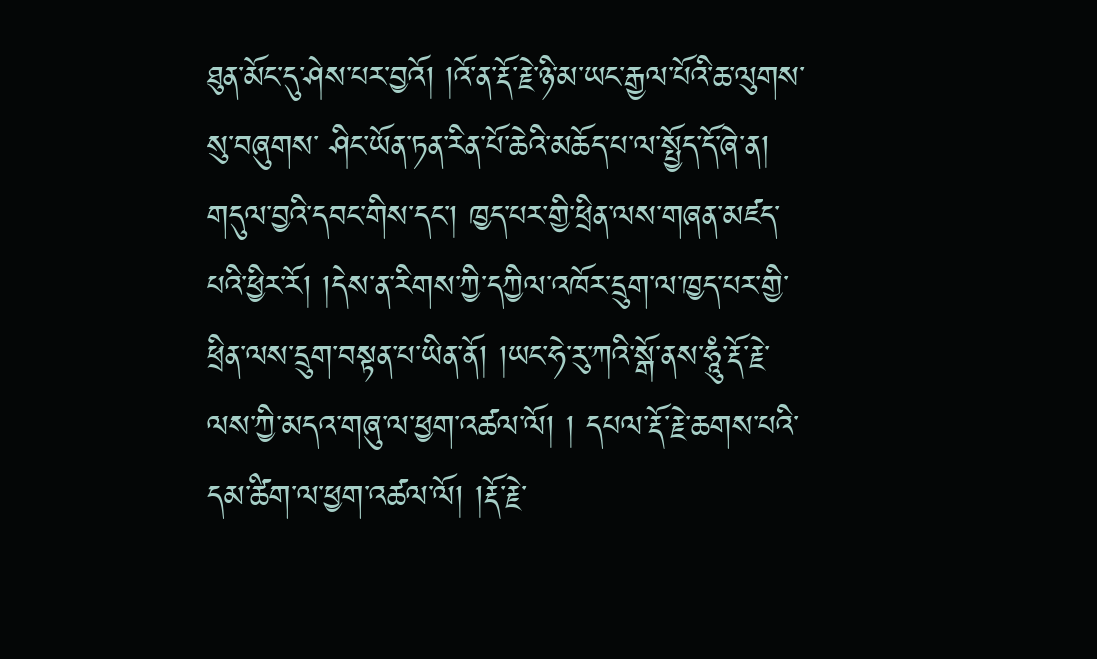ཐུན་མོང་དུ་ཤེས་པར་བྱའོ། །འོ་ན་རྡོ་རྗེ་ཉི་མ་ཡང་རྒྱལ་པོའི་ཆ་ལུགས་སུ་བཞུགས་ ཤིང་ཡོན་ཏན་རིན་པོ་ཆེའི་མཆོད་པ་ལ་སྤྱོད་དོ་ཞེ་ན། གདུལ་བྱའི་དབང་གིས་དང་། ཁྱད་པར་གྱི་ཕྲིན་ལས་གཞན་མཛད་པའི་ཕྱིར་རོ། །དེས་ན་རིགས་ཀྱི་དཀྱིལ་འཁོར་དྲུག་ལ་ཁྱད་པར་གྱི་ཕྲིན་ལས་དྲུག་བསྟན་པ་ཡིན་ནོ། །ཡང་ཧེ་རུ་ཀའི་སྒོ་ནས་ཧཱུཾ་རྡོ་རྗེ་ལས་ཀྱི་མདའ་གཞུ་ལ་ཕྱག་འཚལ་ལོ། ། དཔལ་རྡོ་རྗེ་ཆགས་པའི་དམ་ཚིག་ལ་ཕྱག་འཚལ་ལོ། །རྡོ་རྗེ་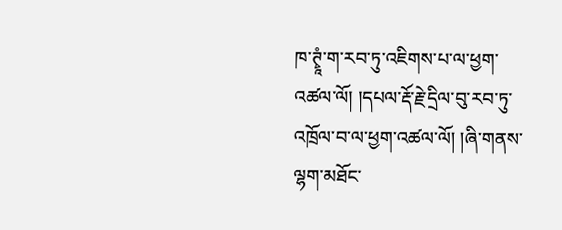ཁ་ཊྭཱཾ་ག་རབ་ཏུ་འཇིགས་པ་ལ་ཕྱག་འཚལ་ལོ། །དཔལ་རྡོ་རྗེ་དྲིལ་བུ་རབ་ཏུ་འཁྲོལ་བ་ལ་ཕྱག་འཚལ་ལོ། །ཞི་གནས་ལྷག་མཐོང་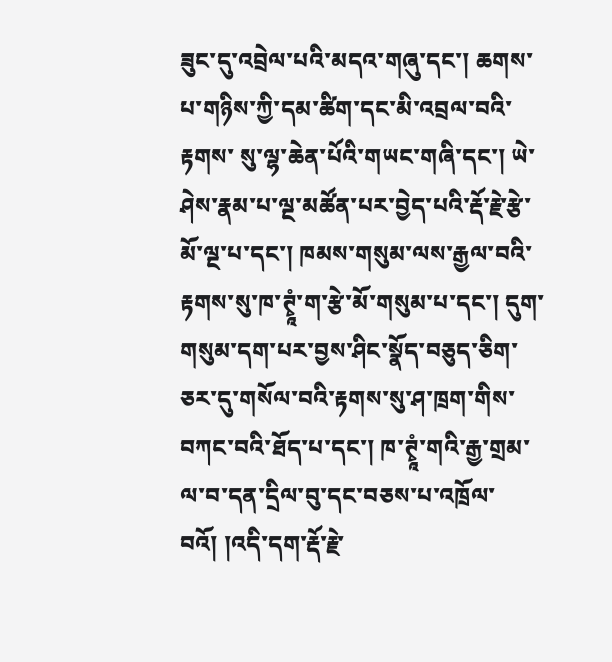ཟུང་དུ་འབྲེལ་པའི་མདའ་གཞུ་དང་། ཆགས་པ་གཉིས་ཀྱི་དམ་ཚིག་དང་མི་འབྲལ་བའི་རྟགས་ སུ་ལྷ་ཆེན་པོའི་གཡང་གཞི་དང་། ཡེ་ཤེས་རྣམ་པ་ལྔ་མཚོན་པར་བྱེད་པའི་རྡོ་རྗེ་རྩེ་མོ་ལྔ་པ་དང་། ཁམས་གསུམ་ལས་རྒྱལ་བའི་རྟགས་སུ་ཁ་ཊྭཱཾ་ག་རྩེ་མོ་གསུམ་པ་དང་། དུག་གསུམ་དག་པར་བྱས་ཤིང་སྣོད་བཅུད་ཅིག་ཅར་དུ་གསོལ་བའི་རྟགས་སུ་ཤ་ཁྲག་གིས་བཀང་བའི་ཐོད་པ་དང་། ཁ་ཊྭཱཾ་གའི་རྒྱ་གྲམ་ལ་བ་དན་དྲིལ་བུ་དང་བཅས་པ་འཁྲོལ་བའོ། །འདི་དག་རྡོ་རྗེ་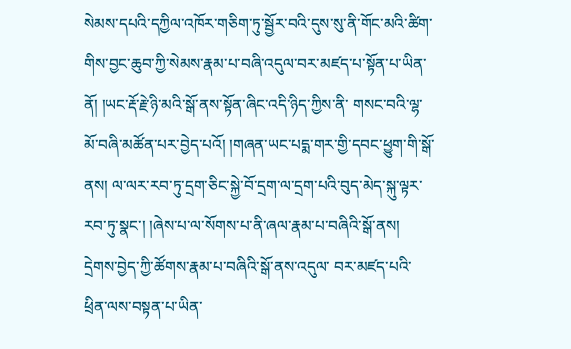སེམས་དཔའི་དཀྱིལ་འཁོར་གཅིག་ཏུ་སྦྱོར་བའི་དུས་སུ་ནི་གོང་མའི་ཚིག་གིས་བྱང་ཆུབ་ཀྱི་སེམས་རྣམ་པ་བཞི་འདུལ་བར་མཛད་པ་སྟོན་པ་ཡིན་ནོ། །ཡང་རྡོ་རྗེ་ཉི་མའི་སྒོ་ནས་སྟོན་ཞིང་འདི་ཉིད་ཀྱིས་ནི་ གསང་བའི་ལྷ་མོ་བཞི་མཚོན་པར་བྱེད་པའོ། །གཞན་ཡང་པདྨ་གར་གྱི་དབང་ཕྱུག་གི་སྒོ་ནས། ལ་ལར་རབ་ཏུ་དྲག་ཅིང་སྐྱེ་བོ་དྲག་ལ་དྲག་པའི་བུད་མེད་སྐུ་ལྟར་རབ་ཏུ་སྣང་། །ཞེས་པ་ལ་སོགས་པ་ནི་ཞལ་རྣམ་པ་བཞིའི་སྒོ་ནས། དྲེགས་བྱེད་ཀྱི་ཚོགས་རྣམ་པ་བཞིའི་སྒོ་ནས་འདུལ་ བར་མཛད་པའི་ཕྲིན་ལས་བསྟན་པ་ཡིན་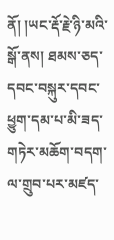ནོ། །ཡང་རྡོ་རྗེ་ཉི་མའི་སྒོ་ནས། ཐམས་ཅད་དབང་བསྐུར་དབང་ཕྱུག་དམ་པ་མི་ཟད་གཏེར་མཆོག་བདག་ལ་གྲུབ་པར་མཛད་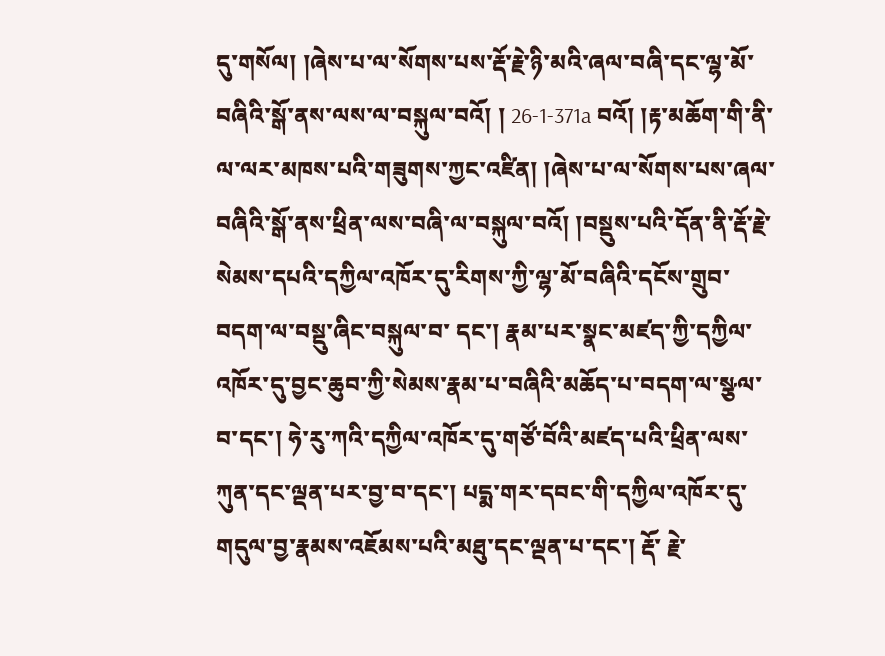དུ་གསོལ། །ཞེས་པ་ལ་སོགས་པས་རྡོ་རྗེ་ཉི་མའི་ཞལ་བཞི་དང་ལྷ་མོ་བཞིའི་སྒོ་ནས་ལས་ལ་བསྐུལ་བའོ། ། 26-1-371a བའོ། །རྟ་མཆོག་གི་ནི་ལ་ལར་མཁས་པའི་གཟུགས་ཀྱང་འཛིན། །ཞེས་པ་ལ་སོགས་པས་ཞལ་བཞིའི་སྒོ་ནས་ཕྲིན་ལས་བཞི་ལ་བསྐུལ་བའོ། །བསྡུས་པའི་དོན་ནི་རྡོ་རྗེ་སེམས་དཔའི་དཀྱིལ་འཁོར་དུ་རིགས་ཀྱི་ལྷ་མོ་བཞིའི་དངོས་གྲུབ་བདག་ལ་བསྡུ་ཞིང་བསྐུལ་བ་ དང་། རྣམ་པར་སྣང་མཛད་ཀྱི་དཀྱིལ་འཁོར་དུ་བྱང་ཆུབ་ཀྱི་སེམས་རྣམ་པ་བཞིའི་མཆོད་པ་བདག་ལ་སྩལ་བ་དང་། ཧེ་རུ་ཀའི་དཀྱིལ་འཁོར་དུ་གཙོ་བོའི་མཛད་པའི་ཕྲིན་ལས་ཀུན་དང་ལྡན་པར་བྱ་བ་དང་། པདྨ་གར་དབང་གི་དཀྱིལ་འཁོར་དུ་གདུལ་བྱ་རྣམས་འཇོམས་པའི་མཐུ་དང་ལྡན་པ་དང་། རྡོ་ རྗེ་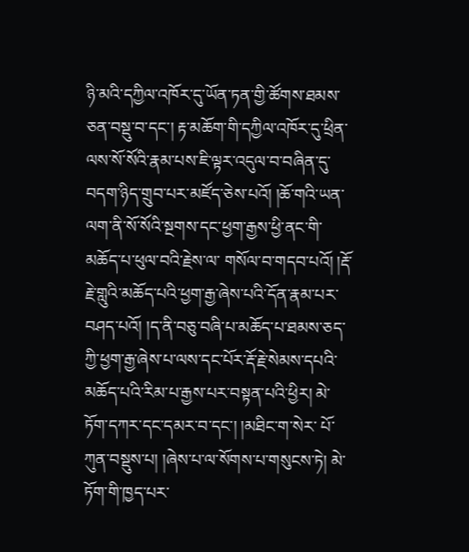ཉི་མའི་དཀྱིལ་འཁོར་དུ་ཡོན་ཏན་གྱི་ཚོགས་ཐམས་ཅན་བསྡུ་བ་དང་། རྟ་མཆོག་གི་དཀྱིལ་འཁོར་དུ་ཕྲིན་ལས་སོ་སོའི་རྣམ་པས་ཇི་ལྟར་འདུལ་བ་བཞིན་དུ་བདག་ཉིད་གྲུབ་པར་མཛོད་ཅེས་པའོ། །ཆོ་གའི་ཡན་ལག་ནི་སོ་སོའི་སྔགས་དང་ཕྱག་རྒྱས་ཕྱི་ནང་གི་མཆོད་པ་ཕུལ་བའི་རྗེས་ལ་ གསོལ་བ་གདབ་པའོ། །རྡོ་རྗེ་གླུའི་མཆོད་པའི་ཕྱག་རྒྱ་ཞེས་པའི་དོན་རྣམ་པར་བཤད་པའོ། །ད་ནི་བཅུ་བཞི་པ་མཆོད་པ་ཐམས་ཅད་ཀྱི་ཕྱག་རྒྱ་ཞེས་པ་ལས་དང་པོར་རྡོ་རྗེ་སེམས་དཔའི་མཆོད་པའི་རིམ་པ་རྒྱས་པར་བསྟན་པའི་ཕྱིར། མེ་ཏོག་དཀར་དང་དམར་བ་དང་། །མཐིང་ག་སེར་ པོ་ཀུན་བསྡུས་པ། །ཞེས་པ་ལ་སོགས་པ་གསུངས་ཏེ། མེ་ཏོག་གི་ཁྱད་པར་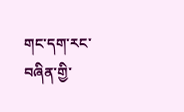གང་དག་རང་བཞིན་གྱི་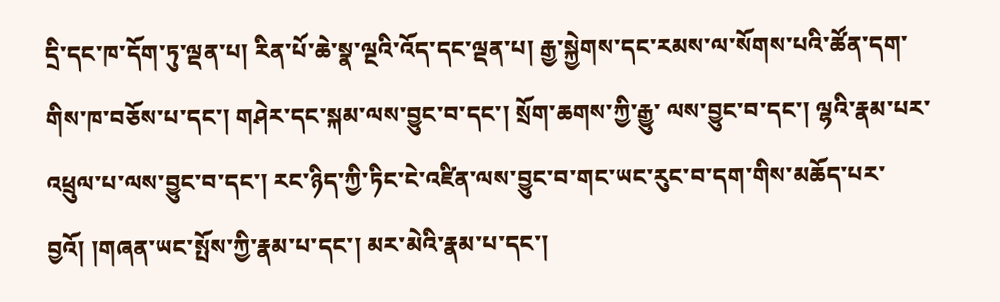དྲི་དང་ཁ་དོག་ཏུ་ལྡན་པ། རིན་པོ་ཆེ་སྣ་ལྔའི་འོད་དང་ལྡན་པ། རྒྱ་སྐྱེགས་དང་རམས་ལ་སོགས་པའི་ཚོན་དག་གིས་ཁ་བཅོས་པ་དང་། གཤེར་དང་སྐམ་ལས་བྱུང་བ་དང་། སྲོག་ཆགས་ཀྱི་རྒྱུ་ ལས་བྱུང་བ་དང་། ལྷའི་རྣམ་པར་འཕྲུལ་པ་ལས་བྱུང་བ་དང་། རང་ཉིད་ཀྱི་ཏིང་ངེ་འཛིན་ལས་བྱུང་བ་གང་ཡང་རུང་བ་དག་གིས་མཆོད་པར་བྱའོ། །གཞན་ཡང་སྤོས་ཀྱི་རྣམ་པ་དང་། མར་མེའི་རྣམ་པ་དང་།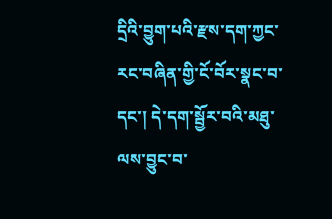དྲིའི་བྱུག་པའི་རྫས་དག་ཀྱང་རང་བཞིན་གྱི་ངོ་བོར་སྣང་བ་དང་། དེ་དག་སྦྱོར་བའི་མཐུ་ ལས་བྱུང་བ་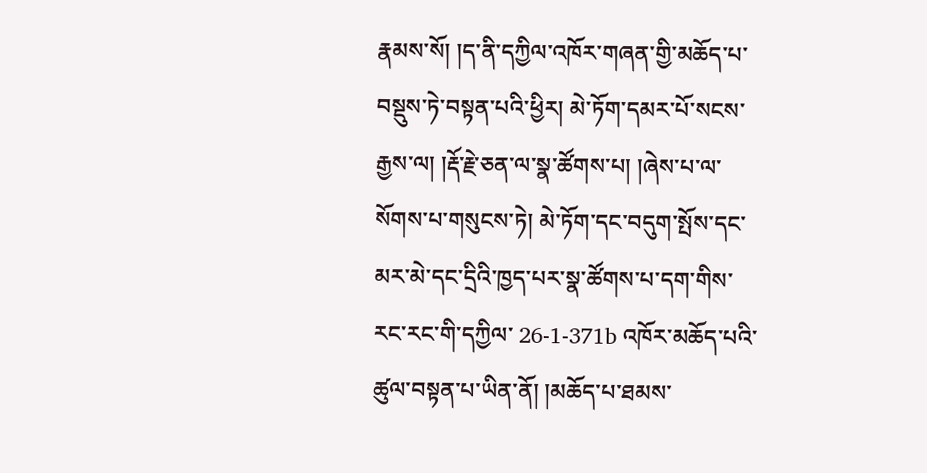རྣམས་སོ། །ད་ནི་དཀྱིལ་འཁོར་གཞན་གྱི་མཆོད་པ་བསྡུས་ཏེ་བསྟན་པའི་ཕྱིར། མེ་ཏོག་དམར་པོ་སངས་རྒྱས་ལ། །རྡོ་རྗེ་ཅན་ལ་སྣ་ཚོགས་པ། །ཞེས་པ་ལ་སོགས་པ་གསུངས་ཏེ། མེ་ཏོག་དང་བདུག་སྤོས་དང་མར་མེ་དང་དྲིའི་ཁྱད་པར་སྣ་ཚོགས་པ་དག་གིས་རང་རང་གི་དཀྱིལ་ 26-1-371b འཁོར་མཆོད་པའི་ཚུལ་བསྟན་པ་ཡིན་ནོ། །མཆོད་པ་ཐམས་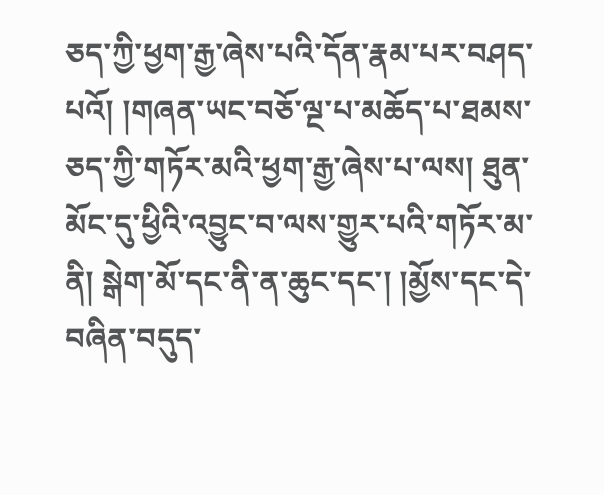ཅད་ཀྱི་ཕྱག་རྒྱ་ཞེས་པའི་དོན་རྣམ་པར་བཤད་པའོ། །གཞན་ཡང་བཅོ་ལྔ་པ་མཆོད་པ་ཐམས་ཅད་ཀྱི་གཏོར་མའི་ཕྱག་རྒྱ་ཞེས་པ་ལས། ཐུན་མོང་དུ་ཕྱིའི་འབྱུང་བ་ལས་གྱུར་པའི་གཏོར་མ་ནི། སྒེག་མོ་དང་ནི་ན་ཆུང་དང་། །མྱོས་དང་དེ་ བཞིན་བདུད་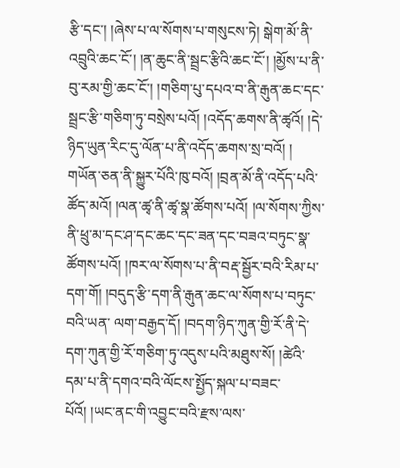རྩི་དང་། །ཞེས་པ་ལ་སོགས་པ་གསུངས་ཏེ། སྒེག་མོ་ནི་འབྲུའི་ཆང་ངོ་། །ན་ཆུང་ནི་སྦྲང་རྩིའི་ཆང་ངོ་། །མྱོས་པ་ནི་བུ་རམ་གྱི་ཆང་ངོ་། །གཅིག་པུ་དཔའ་བ་ནི་རྒུན་ཆང་དང་སྦྲང་རྩི་གཅིག་ཏུ་བསྲེས་པའོ། །འདོད་ཆགས་ནི་ཚྭའོ། །དེ་ཉིད་ཡུན་རིང་དུ་ལོན་པ་ནི་འདོད་ཆགས་སྲ་བའོ། ། གཡོན་ཅན་ནི་སྐྱུར་པོའི་ཁུ་བའོ། །བྲན་མོ་ནི་འདོད་པའི་ཚོད་མའོ། །ལན་ཚྭ་ནི་ཚྭ་སྣ་ཚོགས་པའོ། །ལ་སོགས་ཀྱིས་ནི་ཕྲུ་མ་དང་ཤ་དང་ཆང་དང་ཟན་དང་བཟའ་བཏུང་སྣ་ཚོགས་པའོ། །ཁར་ལ་སོགས་པ་ནི་བརྡ་སྦྱོར་བའི་རིམ་པ་དག་གོ། །བདུད་རྩི་དག་ནི་རྒུན་ཆང་ལ་སོགས་པ་བཏུང་བའི་ཡན་ ལག་བརྒྱད་དོ། །བདག་ཉིད་ཀུན་གྱི་རོ་ནི་དེ་དག་ཀུན་གྱི་རོ་གཅིག་ཏུ་འདུས་པའི་མཐུས་སོ། །ཚེའི་དམ་པ་ནི་དགའ་བའི་ལོངས་སྤྱོད་སྐལ་པ་བཟང་པོའོ། །ཡང་ནང་གི་འབྱུང་བའི་རྫས་ལས་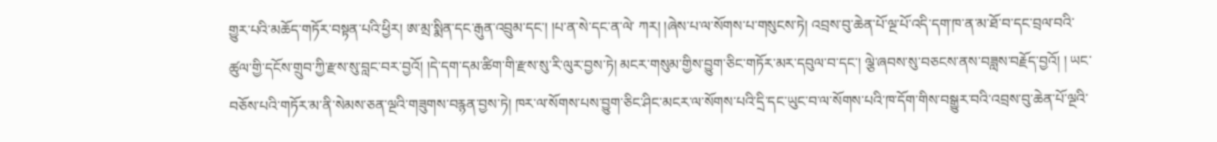གྱུར་པའི་མཆོད་གཏོར་བསྟན་པའི་ཕྱིར། ཨ་མྲ་སྨིན་དང་རྒུན་འབྲུམ་དང་། །པ་ན་སེ་དང་ན་ལེ་ ཀར། །ཞེས་པ་ལ་སོགས་པ་གསུངས་ཏེ། འབྲས་བུ་ཆེན་པོ་ལྔ་པོ་འདི་དག་ཁ་ན་མ་ཐོ་བ་དང་བྲལ་བའི་ཚུལ་གྱི་དངོས་གྲུབ་ཀྱི་རྫས་སུ་བླང་བར་བྱའོ། །དེ་དག་དམ་ཚིག་གི་རྫས་སུ་རི་ལུར་བྱས་ཏེ། མངར་གསུམ་གྱིས་བྱུག་ཅིང་གཏོར་མར་དབུལ་བ་དང་། ལྕེ་ཞབས་སུ་བཅངས་ནས་བཟླས་བརྗོད་བྱའོ། ། ཡང་བཅོས་པའི་གཏོར་མ་ནི་སེམས་ཅན་ལྔའི་གཟུགས་བརྙན་བྱས་ཏེ། ཁར་ལ་སོགས་པས་བྱུག་ཅིང་ཤིང་མངར་ལ་སོགས་པའི་དྲི་དང་ཡུང་བ་ལ་སོགས་པའི་ཁ་དོག་གིས་བསྒྱུར་བའི་འབྲས་བུ་ཆེན་པོ་ལྔའི་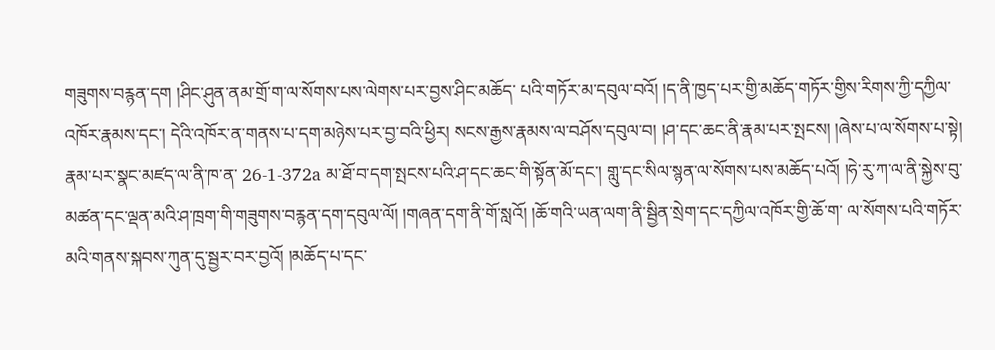གཟུགས་བརྙན་དག །ཤིང་ཤུན་ནམ་གྲོ་ག་ལ་སོགས་པས་ལེགས་པར་བྱས་ཤིང་མཆོད་ པའི་གཏོར་མ་དབུལ་བའོ། །ད་ནི་ཁྱད་པར་གྱི་མཆོད་གཏོར་གྱིས་རིགས་ཀྱི་དཀྱིལ་འཁོར་རྣམས་དང་། དེའི་འཁོར་ན་གནས་པ་དག་མཉེས་པར་བྱ་བའི་ཕྱིར། སངས་རྒྱས་རྣམས་ལ་བཤོས་དབུལ་བ། །ཤ་དང་ཆང་ནི་རྣམ་པར་སྤངས། །ཞེས་པ་ལ་སོགས་པ་སྟེ། རྣམ་པར་སྣང་མཛད་ལ་ནི་ཁ་ན་ 26-1-372a མ་ཐོ་བ་དག་སྤངས་པའི་ཤ་དང་ཆང་གི་སྟོན་མོ་དང་། གླུ་དང་སིལ་སྙན་ལ་སོགས་པས་མཆོད་པའོ། །ཧེ་རུ་ཀ་ལ་ནི་སྐྱེས་བུ་མཚན་དང་ལྡན་མའི་ཤ་ཁྲག་གི་གཟུགས་བརྙན་དག་དབུལ་ལོ། །གཞན་དག་ནི་གོ་སླའོ། །ཆོ་གའི་ཡན་ལག་ནི་སྦྱིན་སྲེག་དང་དཀྱིལ་འཁོར་གྱི་ཆོ་ག་ ལ་སོགས་པའི་གཏོར་མའི་གནས་སྐབས་ཀུན་དུ་སྦྱར་བར་བྱའོ། །མཆོད་པ་དང་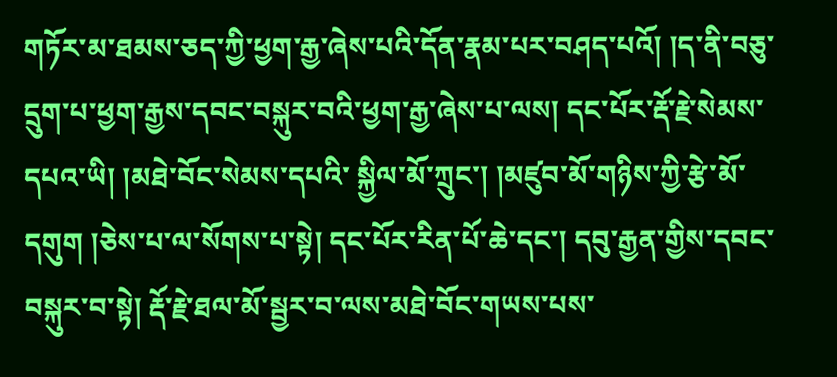གཏོར་མ་ཐམས་ཅད་ཀྱི་ཕྱག་རྒྱ་ཞེས་པའི་དོན་རྣམ་པར་བཤད་པའོ། །ད་ནི་བཅུ་དྲུག་པ་ཕྱག་རྒྱས་དབང་བསྐུར་བའི་ཕྱག་རྒྱ་ཞེས་པ་ལས། དང་པོར་རྡོ་རྗེ་སེམས་དཔའ་ཡི། །མཐེ་བོང་སེམས་དཔའི་ སྐྱིལ་མོ་ཀྲུང་། །མཛུབ་མོ་གཉིས་ཀྱི་རྩེ་མོ་དགུག །ཅེས་པ་ལ་སོགས་པ་སྟེ། དང་པོར་རིན་པོ་ཆེ་དང་། དབུ་རྒྱན་གྱིས་དབང་བསྐུར་བ་སྟེ། རྡོ་རྗེ་ཐལ་མོ་སྦྱར་བ་ལས་མཐེ་བོང་གཡས་པས་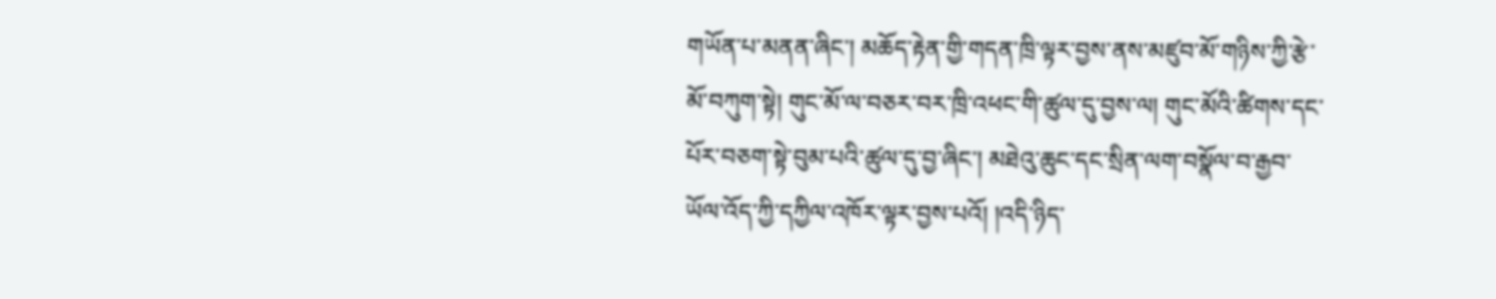གཡོན་པ་མནན་ཞིང་། མཆོད་རྟེན་གྱི་གདན་ཁྲི་ལྟར་བྱས་ནས་མཛུབ་མོ་གཉིས་ཀྱི་རྩེ་མོ་བཀུག་སྟེ། གུང་མོ་ལ་བཅར་བར་ཁྲི་འཕང་གི་ཚུལ་དུ་བྱས་ལ། གུང་མོའི་ཚིགས་དང་པོར་བཅག་སྟེ་བུམ་པའི་ཚུལ་དུ་བྱ་ཞིང་། མཐེའུ་ཆུང་དང་སྲིན་ལག་བསྣོལ་བ་རྒྱབ་ཡོལ་འོད་ཀྱི་དཀྱིལ་འཁོར་ལྟར་བྱས་པའོ། །འདི་ཉིད་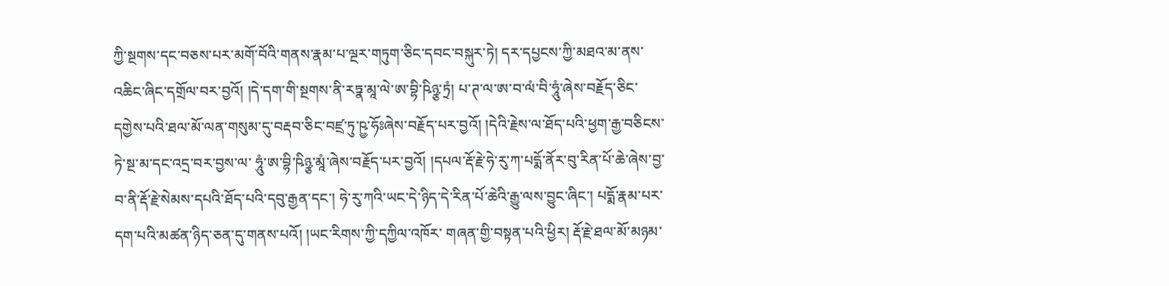ཀྱི་སྔགས་དང་བཅས་པར་མགོ་བོའི་གནས་རྣམ་པ་ལྔར་གཏུག་ཅིང་དབང་བསྐུར་ཏེ། དར་དཔྱངས་ཀྱི་མཐའ་མ་ནས་འཆིང་ཞིང་དགྲོལ་བར་བྱའོ། །དེ་དག་གི་སྔགས་ནི་རཏྣ་མཱ་ལེ་ཨ་བྷི་ཥིཉྩ་ཏྲཾ། པ་ཊ་ལ་ཨ་བ་ལཾ་བི་ཧཱུཾ་ཞེས་བརྗོད་ཅིང་དགྱེས་པའི་ཐལ་མོ་ལན་གསུམ་དུ་བརྡབ་ཅིང་བཛྲ་ཏུ་ཥྱ་ཧོཿཞེས་བརྗོད་པར་བྱའོ། །དེའི་རྗེས་ལ་ཐོད་པའི་ཕྱག་རྒྱ་བཅིངས་ཏེ་སྔ་མ་དང་འདྲ་བར་བྱས་ལ་ ཧཱུཾ་ཨ་བྷི་ཥིཉྩ་མཱཾ་ཞེས་བརྗོད་པར་བྱའོ། །དཔལ་རྡོ་རྗེ་ཧེ་རུ་ཀ་པདྨོ་ནོར་བུ་རིན་པོ་ཆེ་ཞེས་བྱ་བ་ནི་རྡོ་རྗེ་སེམས་དཔའི་ཐོད་པའི་དབུ་རྒྱན་དང་། ཧེ་རུ་ཀའི་ཡང་དེ་ཉིད་དེ་རིན་པོ་ཆེའི་རྒྱུ་ལས་བྱུང་ཞིང་། པདྨོ་རྣམ་པར་དག་པའི་མཚན་ཉིད་ཅན་དུ་གནས་པའོ། །ཡང་རིགས་ཀྱི་དཀྱིལ་འཁོར་ གཞན་གྱི་བསྟན་པའི་ཕྱིར། རྡོ་རྗེ་ཐལ་མོ་མཉམ་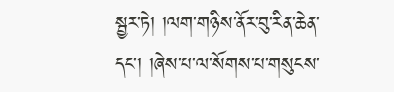སྦྱར་ཏེ། །ལག་གཉིས་ནོར་བུ་རིན་ཆེན་དང་། །ཞེས་པ་ལ་སོགས་པ་གསུངས་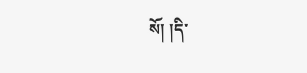སོ། །དི་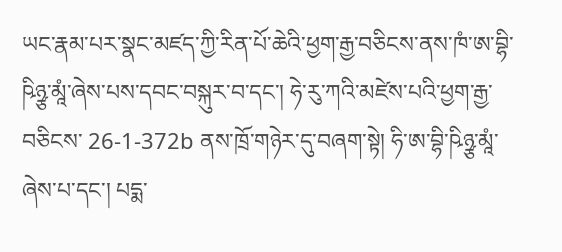ཡང་རྣམ་པར་སྣང་མཛད་ཀྱི་རིན་པོ་ཆེའི་ཕྱག་རྒྱ་བཅིངས་ནས་ཁཾ་ཨ་བྷི་ཥིཉྩ་མཱཾ་ཞེས་པས་དབང་བསྐུར་བ་དང་། ཧེ་རུ་ཀའི་མཛེས་པའི་ཕྱག་རྒྱ་བཅིངས་ 26-1-372b ནས་ཁྲོ་གཉེར་དུ་བཞག་སྟེ། ཧི་ཨ་བྷི་ཥིཉྩ་མཱཾ་ཞེས་པ་དང་། པདྨ་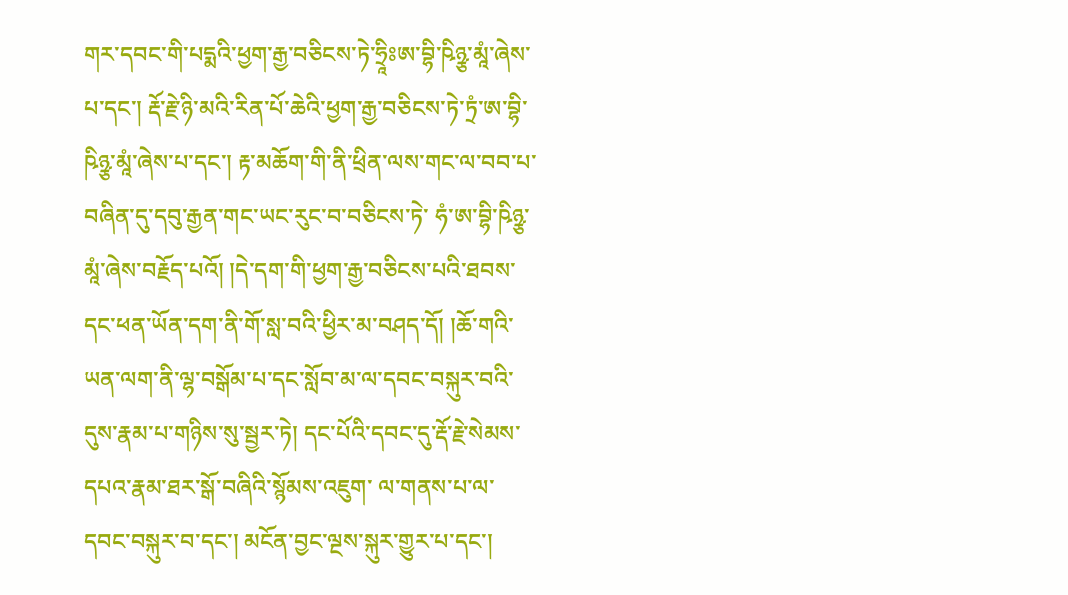གར་དབང་གི་པདྨའི་ཕྱག་རྒྱ་བཅིངས་ཏེ་ཧྲཱིཿཨ་བྷི་ཥིཉྩ་མཱཾ་ཞེས་པ་དང་། རྡོ་རྗེ་ཉི་མའི་རིན་པོ་ཆེའི་ཕྱག་རྒྱ་བཅིངས་ཏེ་ཏྲཾ་ཨ་བྷི་ཥིཉྩ་མཱཾ་ཞེས་པ་དང་། རྟ་མཆོག་གི་ནི་ཕྲིན་ལས་གང་ལ་བབ་པ་བཞིན་དུ་དབུ་རྒྱན་གང་ཡང་རུང་བ་བཅིངས་ཏེ་ ཧཾ་ཨ་བྷི་ཥིཉྩ་མཱཾ་ཞེས་བརྗོད་པའོ། །དེ་དག་གི་ཕྱག་རྒྱ་བཅིངས་པའི་ཐབས་དང་ཕན་ཡོན་དག་ནི་གོ་སླ་བའི་ཕྱིར་མ་བཤད་དོ། །ཆོ་གའི་ཡན་ལག་ནི་ལྷ་བསྒོམ་པ་དང་སློབ་མ་ལ་དབང་བསྐུར་བའི་དུས་རྣམ་པ་གཉིས་སུ་སྦྱར་ཏེ། དང་པོའི་དབང་དུ་རྡོ་རྗེ་སེམས་དཔའ་རྣམ་ཐར་སྒོ་བཞིའི་སྙོམས་འཇུག་ ལ་གནས་པ་ལ་དབང་བསྐུར་བ་དང་། མངོན་བྱང་ལྔས་སྐུར་གྱུར་པ་དང་།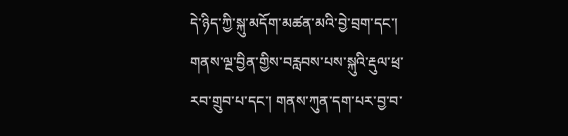དེ་ཉིད་ཀྱི་སྐུ་མདོག་མཚན་མའི་བྱེ་བྲག་དང་། གནས་ལྔ་བྱིན་གྱིས་བརླབས་པས་སྐུའི་རྡུལ་ཕྲ་རབ་གྲུབ་པ་དང་། གནས་ཀུན་དག་པར་བྱ་བ་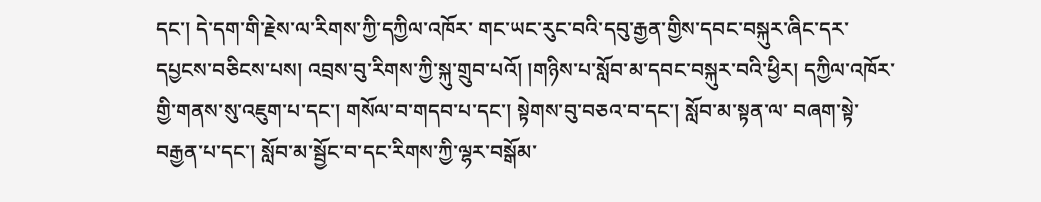དང་། དེ་དག་གི་རྗེས་ལ་རིགས་ཀྱི་དཀྱིལ་འཁོར་ གང་ཡང་རུང་བའི་དབུ་རྒྱན་གྱིས་དབང་བསྐུར་ཞིང་དར་དཔྱངས་བཅིངས་པས། འབྲས་བུ་རིགས་ཀྱི་སྐུ་གྲུབ་པའོ། །གཉིས་པ་སློབ་མ་དབང་བསྐུར་བའི་ཕྱིར། དཀྱིལ་འཁོར་གྱི་གནས་སུ་འཇུག་པ་དང་། གསོལ་བ་གདབ་པ་དང་། སྟེགས་བུ་བཅའ་བ་དང་། སློབ་མ་སྟན་ལ་ བཞག་སྟེ་བརྒྱན་པ་དང་། སློབ་མ་སྦྱོང་བ་དང་རིགས་ཀྱི་ལྷར་བསྒོམ་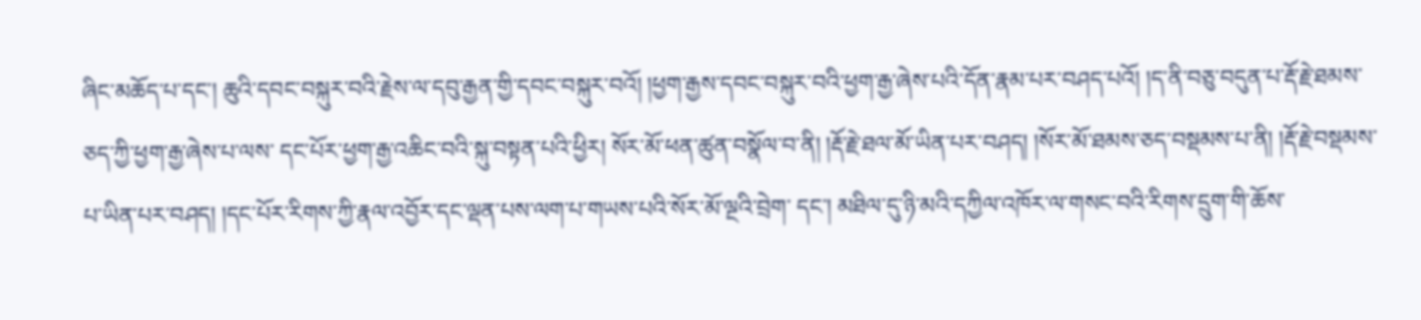ཞིང་མཆོད་པ་དང་། ཆུའི་དབང་བསྐུར་བའི་རྗེས་ལ་དབུ་རྒྱན་གྱི་དབང་བསྐུར་བའོ། །ཕྱག་རྒྱས་དབང་བསྐུར་བའི་ཕྱག་རྒྱ་ཞེས་པའི་དོན་རྣམ་པར་བཤད་པའོ། །ད་ནི་བཅུ་བདུན་པ་རྡོ་རྗེ་ཐམས་ཅད་ཀྱི་ཕྱག་རྒྱ་ཞེས་པ་ལས་ དང་པོར་ཕྱག་རྒྱ་འཆིང་བའི་སྐུ་བསྟན་པའི་ཕྱིར། སོར་མོ་ཕན་ཚུན་བསྣོལ་བ་ནི། །རྡོ་རྗེ་ཐལ་མོ་ཡིན་པར་བཤད། །སོར་མོ་ཐམས་ཅད་བསྡམས་པ་ནི། །རྡོ་རྗེ་བསྡམས་པ་ཡིན་པར་བཤད། །དང་པོར་རིགས་ཀྱི་རྣལ་འབྱོར་དང་ལྡན་པས་ལག་པ་གཡས་པའི་སོར་མོ་ལྔའི་བྲེག་ དང་། མཐིལ་དུ་ཉི་མའི་དཀྱིལ་འཁོར་ལ་གསང་བའི་རིགས་དྲུག་གི་ཆོས་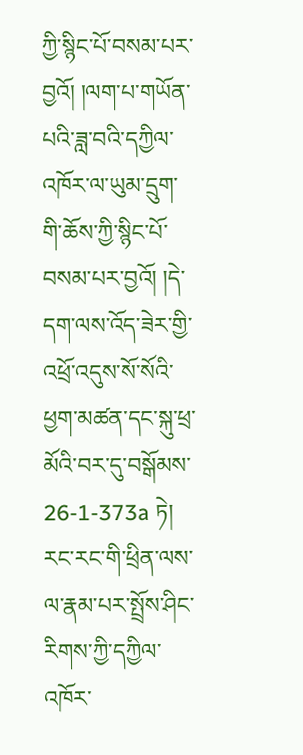ཀྱི་སྙིང་པོ་བསམ་པར་བྱའོ། །ལག་པ་གཡོན་པའི་ཟླ་བའི་དཀྱིལ་འཁོར་ལ་ཡུམ་དྲུག་གི་ཆོས་ཀྱི་སྙིང་པོ་བསམ་པར་བྱའོ། །དེ་དག་ལས་འོད་ཟེར་གྱི་འཕྲོ་འདུས་སོ་སོའི་ཕྱག་མཚན་དང་སྐུ་ཕྲ་མོའི་བར་དུ་བསྒོམས་ 26-1-373a ཏེ། རང་རང་གི་ཕྲིན་ལས་ལ་རྣམ་པར་སྤྲོས་ཤིང་རིགས་ཀྱི་དཀྱིལ་འཁོར་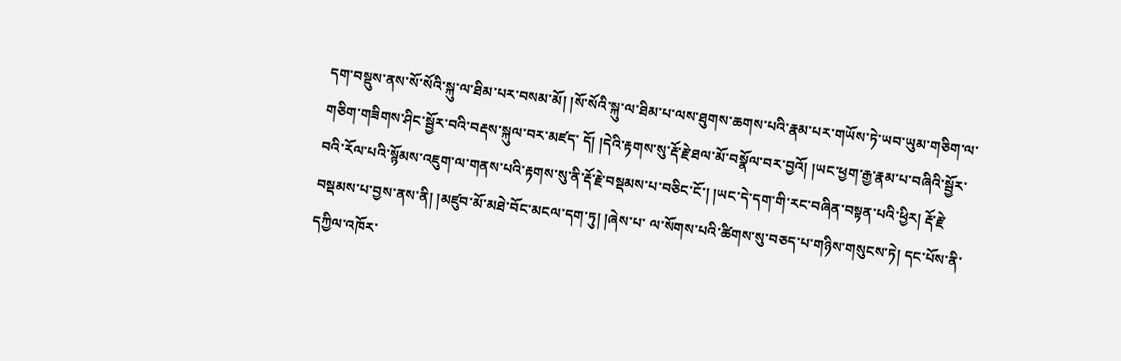དག་བསྡུས་ནས་སོ་སོའི་སྐུ་ལ་ཐིམ་པར་བསམ་མོ། །སོ་སོའི་སྐུ་ལ་ཐིམ་པ་ལས་ཐུགས་ཆགས་པའི་རྣམ་པར་གཡོས་ཏེ་ཡབ་ཡུམ་གཅིག་ལ་གཅིག་གཟིགས་ཤིང་སྦྱོར་བའི་བརྡས་སྐུལ་བར་མཛད་ དོ། །དེའི་རྟགས་སུ་རྡོ་རྗེ་ཐལ་མོ་བསྣོལ་བར་བྱའོ། །ཡང་ཕྱག་རྒྱ་རྣམ་པ་བཞིའི་སྦྱོར་བའི་རོལ་པའི་སྙོམས་འཇུག་ལ་གནས་པའི་རྟགས་སུ་ནི་རྡོ་རྗེ་བསྡམས་པ་བཅིང་ངོ་། །ཡང་དེ་དག་གི་རང་བཞིན་བསྟན་པའི་ཕྱིར། རྡོ་རྗེ་བསྡམས་པ་བྱས་ནས་ནི། །མཛུབ་མོ་མཐེ་བོང་མངལ་དག་ཏུ། །ཞེས་པ་ ལ་སོགས་པའི་ཚིགས་སུ་བཅད་པ་གཉིས་གསུངས་ཏེ། དང་པོས་ནི་དཀྱིལ་འཁོར་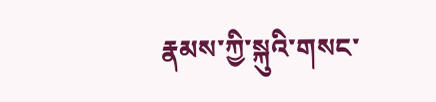རྣམས་ཀྱི་སྐུའི་གསང་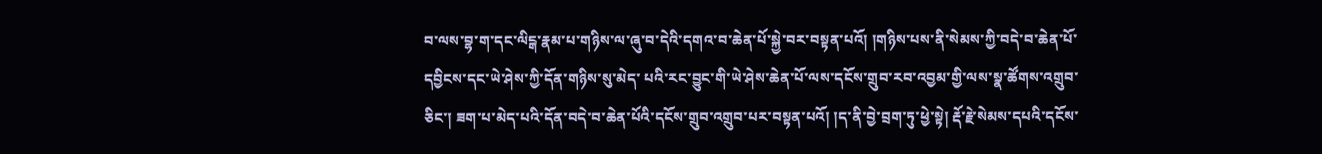བ་ལས་བྷ་ག་དང་ལིངྒ་རྣམ་པ་གཉིས་ལ་ཞུ་བ་དེའི་དགའ་བ་ཆེན་པོ་སྐྱེ་བར་བསྟན་པའོ། །གཉིས་པས་ནི་སེམས་ཀྱི་བདེ་བ་ཆེན་པོ་དབྱིངས་དང་ཡེ་ཤེས་ཀྱི་དོན་གཉིས་སུ་མེད་ པའི་རང་བྱུང་གི་ཡེ་ཤེས་ཆེན་པོ་ལས་དངོས་གྲུབ་རབ་འབྱམ་གྱི་ལས་སྣ་ཚོགས་འགྲུབ་ཅིང་། ཟག་པ་མེད་པའི་དོན་བདེ་བ་ཆེན་པོའི་དངོས་གྲུབ་འགྲུབ་པར་བསྟན་པའོ། །ད་ནི་བྱེ་བྲག་ཏུ་ཕྱེ་སྟེ། རྡོ་རྗེ་སེམས་དཔའི་དངོས་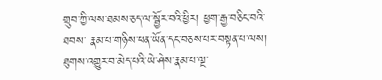གྲུབ་ཀྱི་ལས་ཐམས་ཅད་ལ་སྦྱོར་བའི་ཕྱིར། ཕྱག་རྒྱ་བཅིང་བའི་ཐབས་ རྣམ་པ་གཉིས་ཕན་ཡོན་དང་བཅས་པར་བསྟན་པ་ལས། ཐུགས་འགྱུར་བ་མེད་པའི་ཡེ་ཤེས་རྣམ་པ་ལྔ་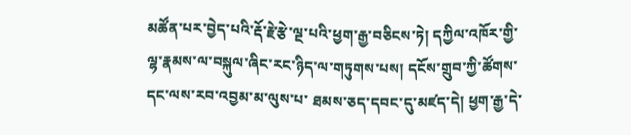མཚོན་པར་བྱེད་པའི་རྡོ་རྗེ་རྩེ་ལྔ་པའི་ཕྱག་རྒྱ་བཅིངས་ཏེ། དཀྱིལ་འཁོར་གྱི་ལྷ་རྣམས་ལ་བསྐུལ་ཞིང་རང་ཉིད་ལ་གཏུགས་པས། དངོས་གྲུབ་ཀྱི་ཚོགས་དང་ལས་རབ་འབྱམ་མ་ལུས་པ་ ཐམས་ཅད་དབང་དུ་མཛད་དེ། ཕྱག་རྒྱ་དེ་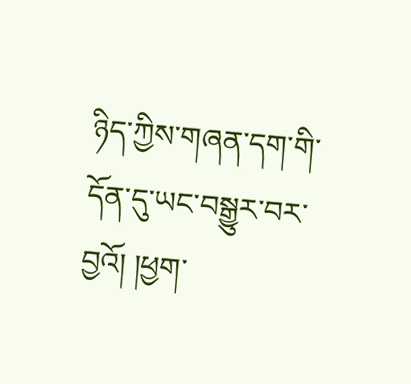ཉིད་ཀྱིས་གཞན་དག་གི་དོན་དུ་ཡང་བསྒྱུར་བར་བྱའོ། །ཕྱག་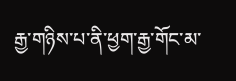རྒྱ་གཉིས་པ་ནི་ཕྱག་རྒྱ་གོང་མ་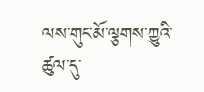ལས་གུང་མོ་ལྕགས་ཀྱུའི་ཚུལ་དུ་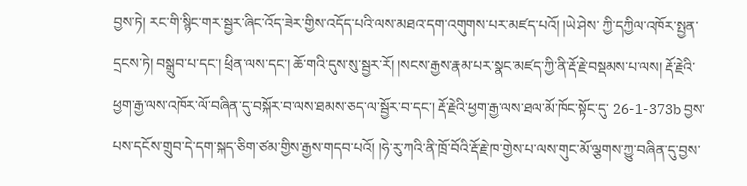བྱས་ཏེ། རང་གི་སྙིང་གར་སྦྱར་ཞིང་འོད་ཟེར་གྱིས་འདོད་པའི་ལས་མཐའ་དག་འགུགས་པར་མཛད་པའོ། །ཡེ་ཤེས་ ཀྱི་དཀྱིལ་འཁོར་སྤྱན་དྲངས་ཏེ། བསྒྲུབ་པ་དང་། ཕྲིན་ལས་དང་། ཆོ་གའི་དུས་སུ་སྦྱར་རོ། །སངས་རྒྱས་རྣམ་པར་སྣང་མཛད་ཀྱི་ནི་རྡོ་རྗེ་བསྡམས་པ་ལས། རྡོ་རྗེའི་ཕྱག་རྒྱ་ལས་འཁོར་ལོ་བཞིན་དུ་བསྐོར་བ་ལས་ཐམས་ཅད་ལ་སྦྱོར་བ་དང་། རྡོ་རྗེའི་ཕྱག་རྒྱ་ལས་ཐལ་མོ་ཁོང་སྟོང་དུ་ 26-1-373b བྱས་པས་དངོས་གྲུབ་དེ་དག་སྐད་ཅིག་ཙམ་གྱིས་རྒྱས་གདབ་པའོ། །ཧེ་རུ་ཀའི་ནི་ཁྲོ་བོའི་རྡོ་རྗེ་ཁ་གྱེས་པ་ལས་གུང་མོ་ལྕགས་ཀྱུ་བཞིན་དུ་བྱས་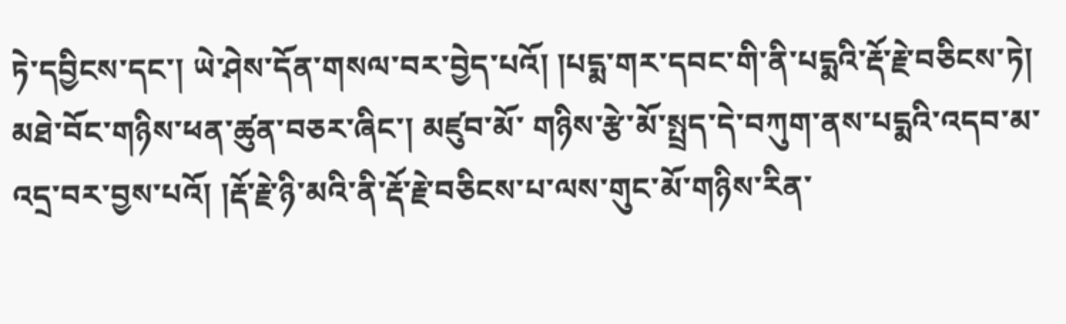ཏེ་དབྱིངས་དང་། ཡེ་ཤེས་དོན་གསལ་བར་བྱེད་པའོ། །པདྨ་གར་དབང་གི་ནི་པདྨའི་རྡོ་རྗེ་བཅིངས་ཏེ། མཐེ་བོང་གཉིས་ཕན་ཚུན་བཅར་ཞིང་། མཛུབ་མོ་ གཉིས་རྩེ་མོ་སྤྲད་དེ་བཀུག་ནས་པདྨའི་འདབ་མ་འདྲ་བར་བྱས་པའོ། །རྡོ་རྗེ་ཉི་མའི་ནི་རྡོ་རྗེ་བཅིངས་པ་ལས་གུང་མོ་གཉིས་རིན་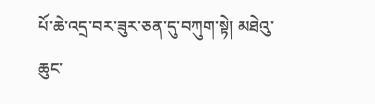པོ་ཆེ་འདྲ་བར་ཟུར་ཅན་དུ་བཀུག་སྟེ། མཐེའུ་ཆུང་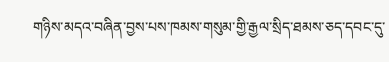གཉིས་མདའ་བཞིན་བྱས་པས་ཁམས་གསུམ་གྱི་རྒྱལ་སྲིད་ཐམས་ཅད་དབང་དུ་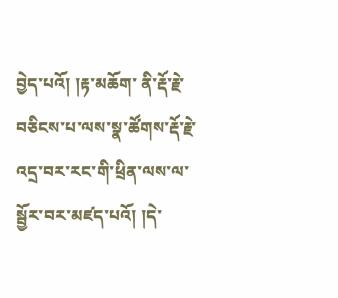བྱེད་པའོ། །རྟ་མཆོག་ ནི་རྡོ་རྗེ་བཅིངས་པ་ལས་སྣ་ཚོགས་རྡོ་རྗེ་འདྲ་བར་རང་གི་ཕྲིན་ལས་ལ་སྦྱོར་བར་མཛད་པའོ། །དེ་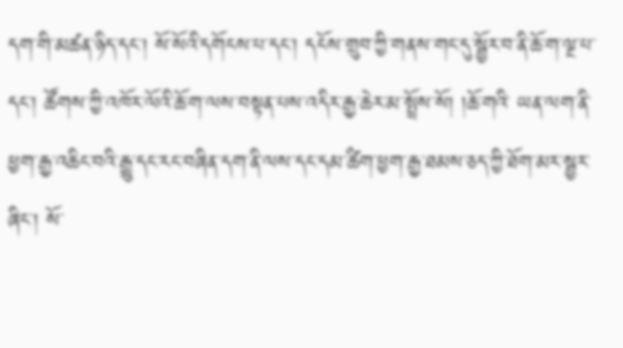དག་གི་མཚན་ཉིད་དང་། སོ་སོའི་དགོངས་པ་དང་། དངོས་གྲུབ་ཀྱི་གནས་གང་དུ་སྦྱོར་བ་ནི་ཆོ་ག་ལྔ་པ་དང་། ཚོགས་ཀྱི་འཁོར་ལོའི་ཆོ་ག་ལས་བསྟན་པས་འདིར་རྒྱ་ཆེར་མ་སྤྲོས་སོ། །ཆོ་གའི་ ཡན་ལག་ནི་ཕྱག་རྒྱ་འཆིང་བའི་རྒྱུ་དང་རང་བཞིན་དག་ནི་ལས་དང་དམ་ཚིག་ཕྱག་རྒྱ་ཐམས་ཅད་ཀྱི་ཐོག་མར་སྦྱར་ཞིང་། སོ་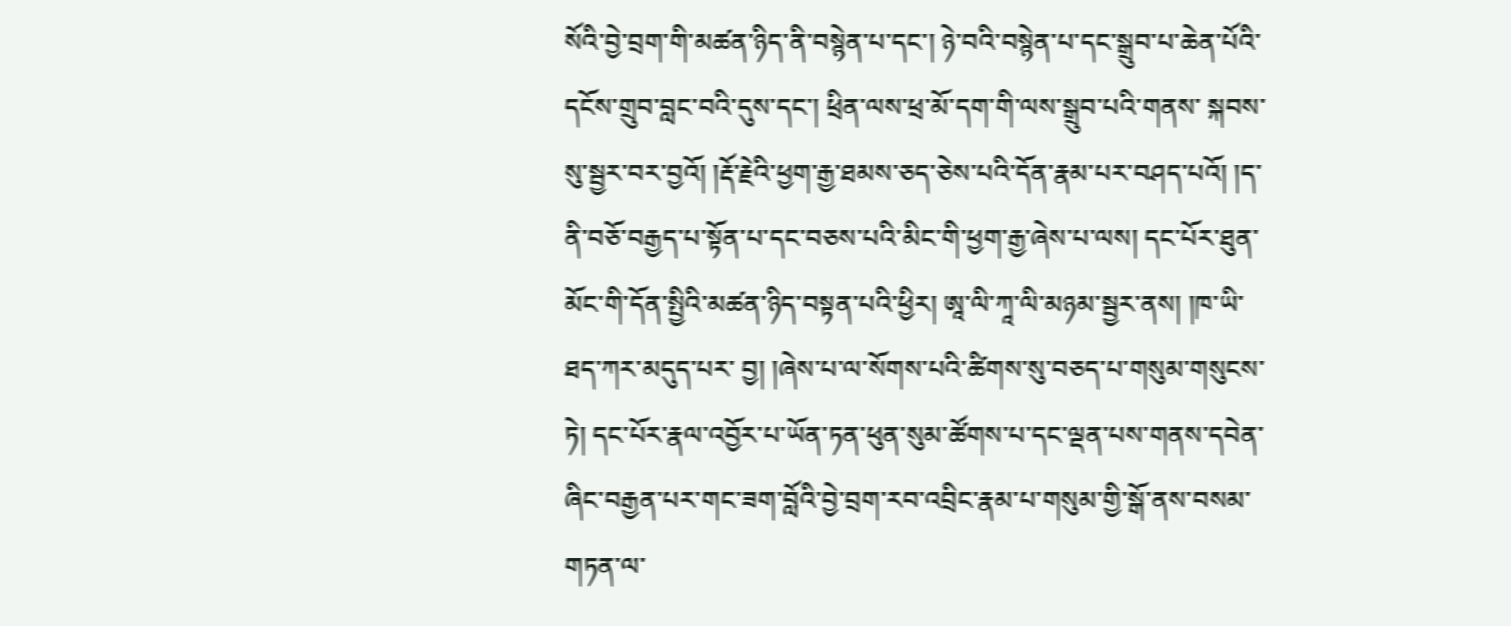སོའི་བྱེ་བྲག་གི་མཚན་ཉིད་ནི་བསྙེན་པ་དང་། ཉེ་བའི་བསྙེན་པ་དང་སྒྲུབ་པ་ཆེན་པོའི་དངོས་གྲུབ་བླང་བའི་དུས་དང་། ཕྲིན་ལས་ཕྲ་མོ་དག་གི་ལས་སྒྲུབ་པའི་གནས་ སྐབས་སུ་སྦྱར་བར་བྱའོ། །རྡོ་རྗེའི་ཕྱག་རྒྱ་ཐམས་ཅད་ཅེས་པའི་དོན་རྣམ་པར་བཤད་པའོ། །ད་ནི་བཅོ་བརྒྱད་པ་སྟོན་པ་དང་བཅས་པའི་མིང་གི་ཕྱག་རྒྱ་ཞེས་པ་ལས། དང་པོར་ཐུན་མོང་གི་དོན་སྤྱིའི་མཚན་ཉིད་བསྟན་པའི་ཕྱིར། ཨཱ་ལི་ཀཱ་ལི་མཉམ་སྦྱར་ནས། །ཁ་ཡི་ཐད་ཀར་མདུད་པར་ བྱ། །ཞེས་པ་ལ་སོགས་པའི་ཚིགས་སུ་བཅད་པ་གསུམ་གསུངས་ཏེ། དང་པོར་རྣལ་འབྱོར་པ་ཡོན་ཏན་ཕུན་སུམ་ཚོགས་པ་དང་ལྡན་པས་གནས་དབེན་ཞིང་བརྒྱན་པར་གང་ཟག་བློའི་བྱེ་བྲག་རབ་འབྲིང་རྣམ་པ་གསུམ་གྱི་སྒོ་ནས་བསམ་གཏན་ལ་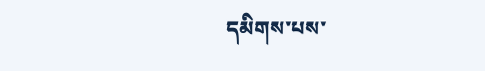དམིགས་པས་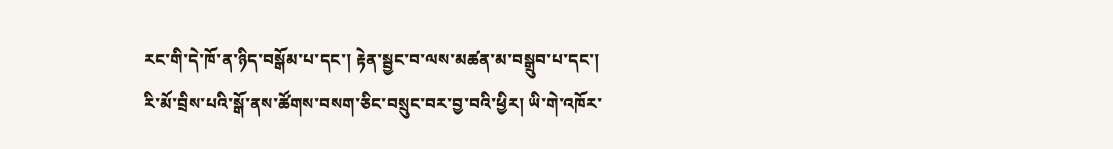རང་གི་དེ་ཁོ་ན་ཉིད་བསྒོམ་པ་དང་། རྟེན་སྦྱང་བ་ལས་མཚན་མ་བསྒྲུབ་པ་དང་། རི་མོ་བྲིས་པའི་སྒོ་ནས་ཚོགས་བསག་ཅིང་བསྲུང་བར་བྱ་བའི་ཕྱིར། ཡི་གེ་འཁོར་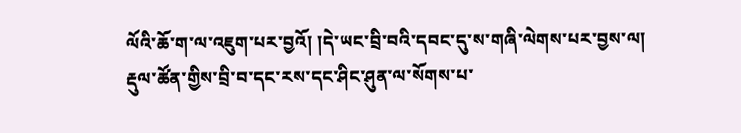ལོའི་ཆོ་ག་ལ་འཇུག་པར་བྱའོ། །དེ་ཡང་བྲི་བའི་དབང་དུ་ས་གཞི་ལེགས་པར་བྱས་ལ། རྡུལ་ཚོན་གྱིས་བྲི་བ་དང་རས་དང་ཤིང་ཤུན་ལ་སོགས་པ་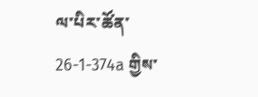ལ་པིར་ཚོན་ 26-1-374a གྱིས་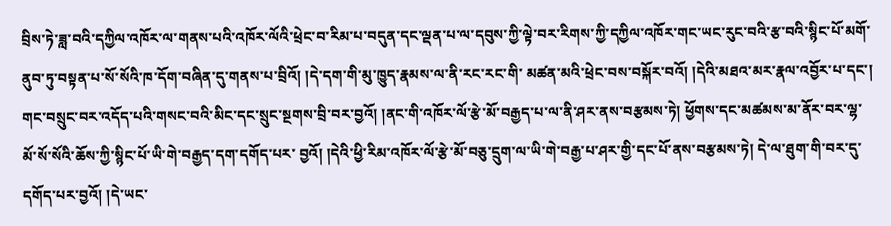བྲིས་ཏེ་ཟླ་བའི་དཀྱིལ་འཁོར་ལ་གནས་པའི་འཁོར་ལོའི་ཕྲེང་བ་རིམ་པ་བདུན་དང་ལྡན་པ་ལ་དབུས་ཀྱི་ལྟེ་བར་རིགས་ཀྱི་དཀྱིལ་འཁོར་གང་ཡང་རུང་བའི་རྩ་བའི་སྙིང་པོ་མགོ་ནུབ་ཏུ་བསྟན་པ་སོ་སོའི་ཁ་དོག་བཞིན་དུ་གནས་པ་བྲིའོ། །དེ་དག་གི་མུ་ཁྱུད་རྣམས་ལ་ནི་རང་རང་གི་ མཚན་མའི་ཕྲེང་བས་བསྐོར་བའོ། །དེའི་མཐའ་མར་རྣལ་འབྱོར་པ་དང་། གང་བསྲུང་བར་འདོད་པའི་གསང་བའི་མིང་དང་སྲུང་སྔགས་བྲི་བར་བྱའོ། །ནང་གི་འཁོར་ལོ་རྩེ་མོ་བརྒྱད་པ་ལ་ནི་ཤར་ནས་བརྩམས་ཏེ། ཕྱོགས་དང་མཚམས་མ་ནོར་བར་ལྷ་མོ་སོ་སོའི་ཆོས་ཀྱི་སྙིང་པོ་ཡི་གེ་བརྒྱད་དག་དགོད་པར་ བྱའོ། །དེའི་ཕྱི་རིམ་འཁོར་ལོ་རྩེ་མོ་བཅུ་དྲུག་ལ་ཡི་གེ་བརྒྱ་པ་ཤར་གྱི་དང་པོ་ནས་བརྩམས་ཏེ། དེ་ལ་ཐུག་གི་བར་དུ་དགོད་པར་བྱའོ། །དེ་ཡང་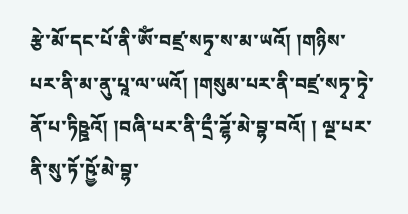རྩེ་མོ་དང་པོ་ནི་ཨོཾ་བཛྲ་སཏྭ་ས་མ་ཡའོ། །གཉིས་པར་ནི་མ་ནུ་པཱ་ལ་ཡའོ། །གསུམ་པར་ནི་བཛྲ་སཏྭ་ཏྭེ་ནོ་པ་ཏིཥྛའོ། །བཞི་པར་ནི་དྲྀ་ཌྷོ་མེ་བྷ་བའོ། ། ལྔ་པར་ནི་སུ་ཏོ་ཥྱོ་མེ་བྷ་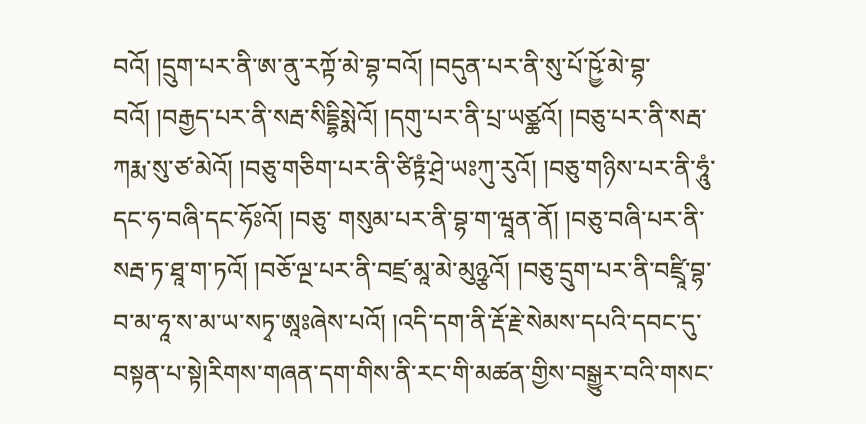བའོ། །དྲུག་པར་ནི་ཨ་ནུ་རཀྟོ་མེ་བྷ་བའོ། །བདུན་པར་ནི་སུ་པོ་ཥྱོ་མེ་བྷ་བའོ། །བརྒྱད་པར་ནི་སརྦ་སིདྡྷིསྨེའོ། །དགུ་པར་ནི་པྲ་ཡཙྪའོ། །བཅུ་པར་ནི་སརྦ་ཀརྨ་སུ་ཙ་མེའོ། །བཅུ་གཅིག་པར་ནི་ཙིཏྟཾ་ཤྲེ་ཡཿཀུ་རུའོ། །བཅུ་གཉིས་པར་ནི་ཧཱུཾ་དང་ཧ་བཞི་དང་ཧོཿའོ། །བཅུ་ གསུམ་པར་ནི་བྷ་ག་ཝཱན་ནོ། །བཅུ་བཞི་པར་ནི་སརྦ་ཏ་ཐཱ་ག་ཏའོ། །བཅོ་ལྔ་པར་ནི་བཛྲ་མཱ་མེ་མུཉྩའོ། །བཅུ་དྲུག་པར་ནི་བཛྲཱི་བྷ་བ་མ་ཧཱ་ས་མ་ཡ་སཏྭ་ཨཱཿཞེས་པའོ། །འདི་དག་ནི་རྡོ་རྗེ་སེམས་དཔའི་དབང་དུ་བསྟན་པ་སྟེ།རིགས་གཞན་དག་གིས་ནི་རང་གི་མཚན་གྱིས་བསྒྱུར་བའི་གསང་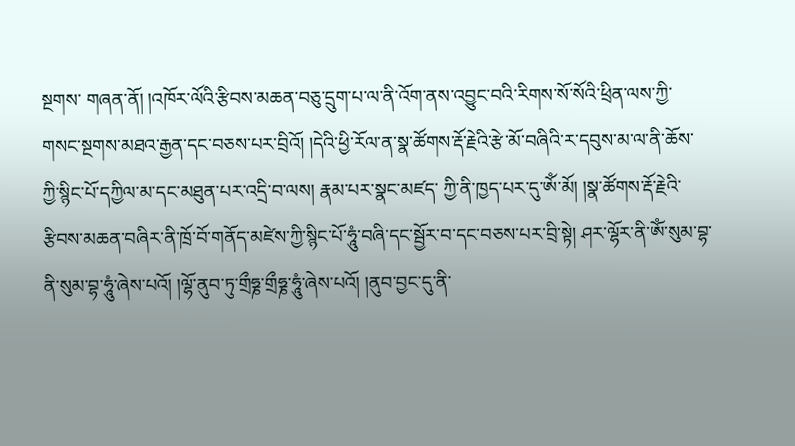སྔགས་ གཞན་ནོ། །འཁོར་ལོའི་རྩིབས་མཆན་བཅུ་དྲུག་པ་ལ་ནི་འོག་ནས་འབྱུང་བའི་རིགས་སོ་སོའི་ཕྲིན་ལས་ཀྱི་གསང་སྔགས་མཐའ་རྒྱན་དང་བཅས་པར་བྲིའོ། །དེའི་ཕྱི་རོལ་ན་སྣ་ཚོགས་རྡོ་རྗེའི་རྩེ་མོ་བཞིའི་ར་དབུས་མ་ལ་ནི་ཆོས་ཀྱི་སྙིང་པོ་དཀྱིལ་མ་དང་མཐུན་པར་འདྲི་བ་ལས། རྣམ་པར་སྣང་མཛད་ ཀྱི་ནི་ཁྱད་པར་དུ་ཨོཾ་མོ། །སྣ་ཚོགས་རྡོ་རྗེའི་རྩིབས་མཆན་བཞིར་ནི་ཁྲོ་བོ་གནོད་མཛེས་ཀྱི་སྙིང་པོ་ཧཱུཾ་བཞི་དང་སྦྱོར་བ་དང་བཅས་པར་བྲི་སྟེ། ཤར་ལྷོར་ནི་ཨོཾ་སུམ་བྷ་ནི་སུམ་བྷ་ཧཱུཾ་ཞེས་པའོ། །ལྷོ་ནུབ་ཏུ་གྲྀཧྞ་གྲྀཧྞ་ཧཱུཾ་ཞེས་པའོ། །ནུབ་བྱང་དུ་ནི་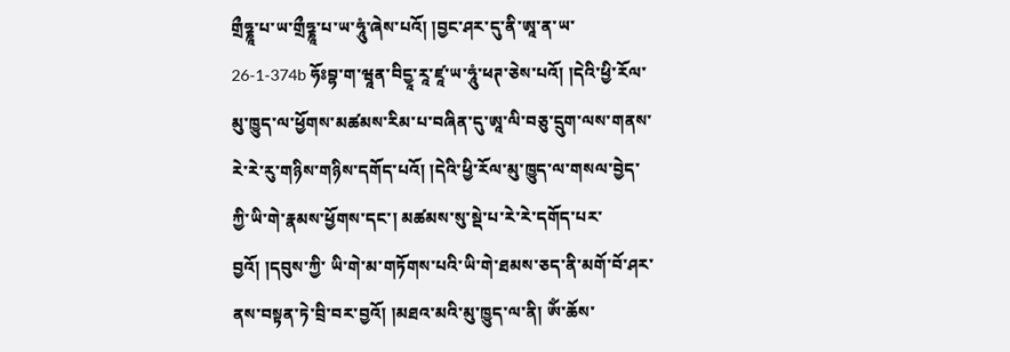གྲྀཧྞཱ་པ་ཡ་གྲྀཧྞཱ་པ་ཡ་ཧཱུཾ་ཞེས་པའོ། །བྱང་ཤར་དུ་ནི་ཨཱ་ན་ཡ་ 26-1-374b ཧོཿབྷ་ག་ཝཱན་བིདྱཱ་རཱ་ཛཱ་ཡ་ཧཱུཾ་ཕཊ་ཅེས་པའོ། །དེའི་ཕྱི་རོལ་མུ་ཁྱུད་ལ་ཕྱོགས་མཚམས་རིམ་པ་བཞིན་དུ་ཨཱ་ལི་བཅུ་དྲུག་ལས་གནས་རེ་རེ་རུ་གཉིས་གཉིས་དགོད་པའོ། །དེའི་ཕྱི་རོལ་མུ་ཁྱུད་ལ་གསལ་བྱེད་ཀྱི་ཡི་གེ་རྣམས་ཕྱོགས་དང་། མཚམས་སུ་སྡེ་པ་རེ་རེ་དགོད་པར་བྱའོ། །དབུས་ཀྱི་ ཡི་གེ་མ་གཏོགས་པའི་ཡི་གེ་ཐམས་ཅད་ནི་མགོ་བོ་ཤར་ནས་བསྟན་ཏེ་བྲི་བར་བྱའོ། །མཐའ་མའི་མུ་ཁྱུད་ལ་ནི། ཨོཾ་ཆོས་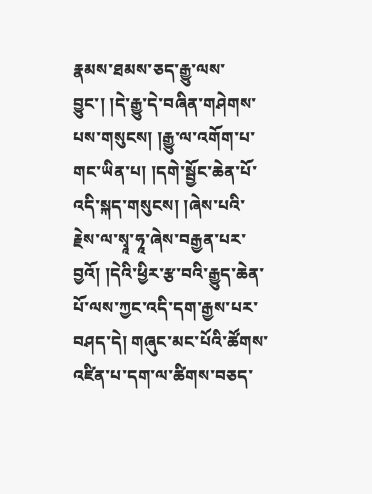རྣམས་ཐམས་ཅད་རྒྱུ་ལས་བྱུང་། །དེ་རྒྱུ་དེ་བཞིན་གཤེགས་པས་གསུངས། །རྒྱུ་ལ་འགོག་པ་གང་ཡིན་པ། །དགེ་སྦྱོང་ཆེན་པོ་འདི་སྐད་གསུངས། །ཞེས་པའི་ རྗེས་ལ་སྭཱ་ཧཱ་ཞེས་བརྒྱན་པར་བྱའོ། །དེའི་ཕྱིར་རྩ་བའི་རྒྱུད་ཆེན་པོ་ལས་ཀྱང་འདི་དག་རྒྱས་པར་བཤད་དེ། གཞུང་མང་པོའི་ཚོགས་འཛིན་པ་དག་ལ་ཚིགས་བཅད་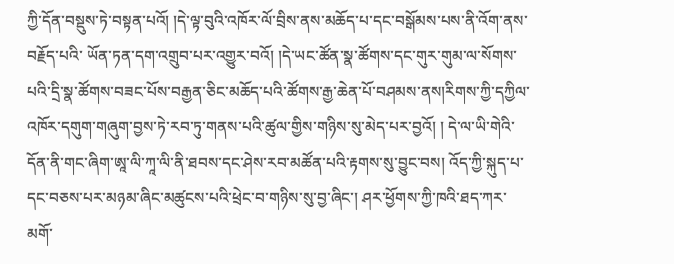ཀྱི་དོན་བསྡུས་ཏེ་བསྟན་པའོ། །དེ་ལྟ་བུའི་འཁོར་ལོ་བྲིས་ནས་མཆོད་པ་དང་བསྒོམས་པས་ནི་འོག་ནས་བརྗོད་པའི་ ཡོན་ཏན་དག་འགྲུབ་པར་འགྱུར་བའོ། །དེ་ཡང་ཚོན་སྣ་ཚོགས་དང་གུར་གུམ་ལ་སོགས་པའི་དྲི་སྣ་ཚོགས་བཟང་པོས་བརྒྱན་ཅིང་མཆོད་པའི་ཚོགས་རྒྱ་ཆེན་པོ་བཤམས་ནས།རིགས་ཀྱི་དཀྱིལ་འཁོར་དགུག་གཞུག་བྱས་ཏེ་རབ་ཏུ་གནས་པའི་ཚུལ་གྱིས་གཉིས་སུ་མེད་པར་བྱའོ། ། དེ་ལ་ཡི་གེའི་དོན་ནི་གང་ཞིག་ཨཱ་ལི་ཀཱ་ལི་ནི་ཐབས་དང་ཤེས་རབ་མཚོན་པའི་རྟགས་སུ་བྱུང་བས། འོད་ཀྱི་སྐུད་པ་དང་བཅས་པར་མཉམ་ཞིང་མཚུངས་པའི་ཕྲེང་བ་གཉིས་སུ་བྱ་ཞིང་། ཤར་ཕྱོགས་ཀྱི་ཁའི་ཐད་ཀར་མགོ་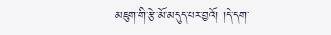མཇུག་གི་རྩེ་མོ་མདུད་པར་བྱའོ། །དེ་དག་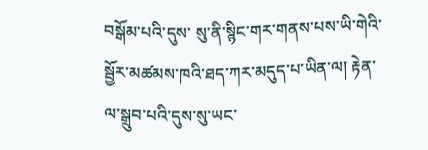བསྒོམ་པའི་དུས་ སུ་ནི་སྙིང་གར་གནས་པས་ཡི་གེའི་སྦྱོར་མཚམས་ཁའི་ཐད་ཀར་མདུད་པ་ཡིན་ལ། རྟེན་ལ་སྒྲུབ་པའི་དུས་སུ་ཡང་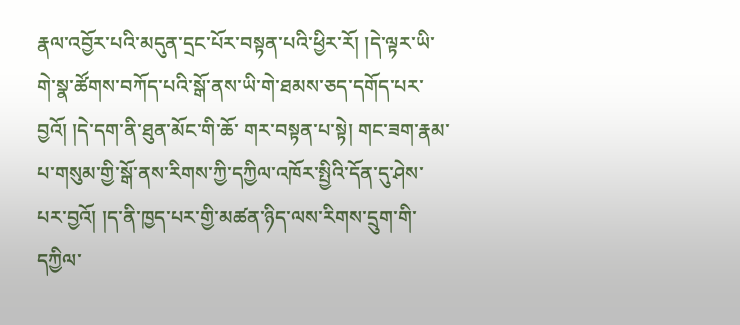རྣལ་འབྱོར་པའི་མདུན་དྲང་པོར་བསྟན་པའི་ཕྱིར་རོ། །དེ་ལྟར་ཡི་གེ་སྣ་ཚོགས་བཀོད་པའི་སྒོ་ནས་ཡི་གེ་ཐམས་ཅད་དགོད་པར་བྱའོ། །དེ་དག་ནི་ཐུན་མོང་གི་ཆོ་ གར་བསྟན་པ་སྟེ། གང་ཟག་རྣམ་པ་གསུམ་གྱི་སྒོ་ནས་རིགས་ཀྱི་དཀྱིལ་འཁོར་སྤྱིའི་དོན་དུ་ཤེས་པར་བྱའོ། །ད་ནི་ཁྱད་པར་གྱི་མཚན་ཉིད་ལས་རིགས་དྲུག་གི་དཀྱིལ་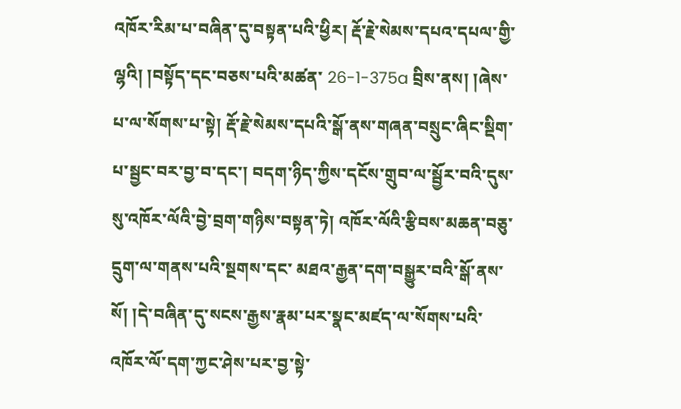འཁོར་རིམ་པ་བཞིན་དུ་བསྟན་པའི་ཕྱིར། རྡོ་རྗེ་སེམས་དཔའ་དཔལ་གྱི་ལྷའི། །བསྟོད་དང་བཅས་པའི་མཚན་ 26-1-375a བྲིས་ནས། །ཞེས་པ་ལ་སོགས་པ་སྟེ། རྡོ་རྗེ་སེམས་དཔའི་སྒོ་ནས་གཞན་བསྲུང་ཞིང་སྡིག་པ་སྦྱང་བར་བྱ་བ་དང་། བདག་ཉིད་ཀྱིས་དངོས་གྲུབ་ལ་སྦྱོར་བའི་དུས་སུ་འཁོར་ལོའི་བྱེ་བྲག་གཉིས་བསྟན་ཏེ། འཁོར་ལོའི་རྩིབས་མཆན་བཅུ་དྲུག་ལ་གནས་པའི་སྔགས་དང་ མཐའ་རྒྱན་དག་བསྒྱུར་བའི་སྒོ་ནས་སོ། །དེ་བཞིན་དུ་སངས་རྒྱས་རྣམ་པར་སྣང་མཛད་ལ་སོགས་པའི་འཁོར་ལོ་དག་ཀྱང་ཤེས་པར་བྱ་སྟེ་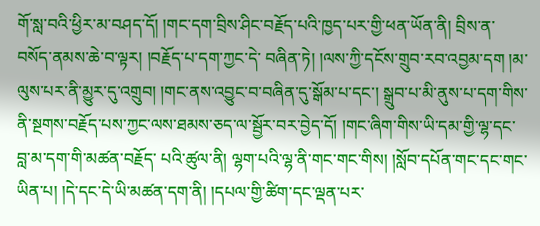གོ་སླ་བའི་ཕྱིར་མ་བཤད་དོ། །གང་དག་བྲིས་ཤིང་བརྗོད་པའི་ཁྱད་པར་གྱི་ཕན་ཡོན་ནི། བྲིས་ན་བསོད་ནམས་ཆེ་བ་ལྟར། །བརྗོད་པ་དག་ཀྱང་དེ་ བཞིན་ཏེ། །ལས་ཀྱི་དངོས་གྲུབ་རབ་འབྱམ་དག །མ་ལུས་པར་ནི་མྱུར་དུ་འགྲུབ། །གང་ནས་འབྱུང་བ་བཞིན་དུ་སྒོམ་པ་དང་། སྒྲུབ་པ་མི་ནུས་པ་དག་གིས་ནི་སྔགས་བརྗོད་པས་ཀྱང་ལས་ཐམས་ཅད་ལ་སྦྱོར་བར་བྱེད་དོ། །གང་ཞིག་གིས་ཡི་དམ་གྱི་ལྷ་དང་བླ་མ་དག་གི་མཚན་བརྗོད་ པའི་ཚུལ་ནི། ལྷག་པའི་ལྷ་ནི་གང་གང་གིས། །སློབ་དཔོན་གང་དང་གང་ཡིན་པ། །དེ་དང་དེ་ཡི་མཚན་དག་ནི། །དཔལ་གྱི་ཚིག་དང་ལྡན་པར་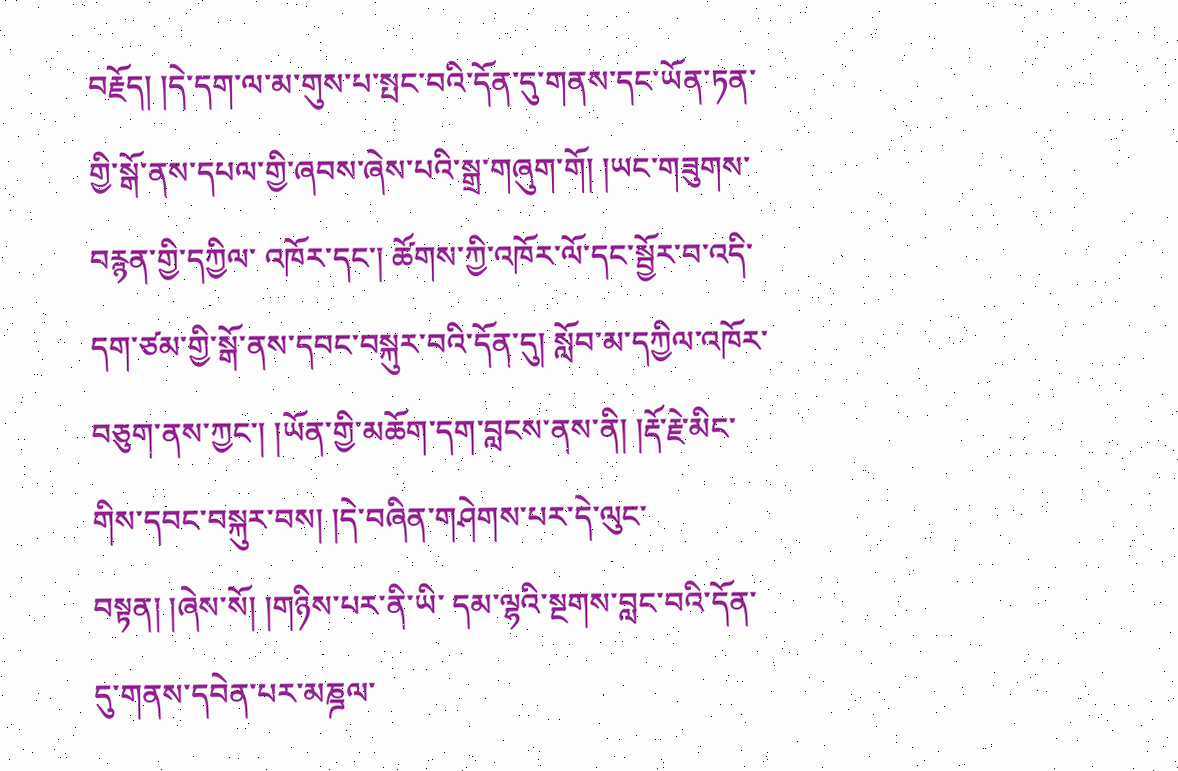བརྗོད། །དེ་དག་ལ་མ་གུས་པ་སྤང་བའི་དོན་དུ་གནས་དང་ཡོན་ཏན་གྱི་སྒོ་ནས་དཔལ་གྱི་ཞབས་ཞེས་པའི་སྒྲ་གཞུག་གོ། །ཡང་གཟུགས་བརྙན་གྱི་དཀྱིལ་ འཁོར་དང་། ཚོགས་ཀྱི་འཁོར་ལོ་དང་སྦྱོར་བ་འདི་དག་ཙམ་གྱི་སྒོ་ནས་དབང་བསྐུར་བའི་དོན་དུ། སློབ་མ་དཀྱིལ་འཁོར་བཅུག་ནས་ཀྱང་། །ཡོན་གྱི་མཆོག་དག་བླངས་ནས་ནི། །རྡོ་རྗེ་མིང་གིས་དབང་བསྐུར་བས། །དེ་བཞིན་གཤེགས་པར་དེ་ལུང་བསྟན། །ཞེས་སོ། །གཉིས་པར་ནི་ཡི་ དམ་ལྷའི་སྔགས་བླང་བའི་དོན་དུ་གནས་དབེན་པར་མཎྜལ་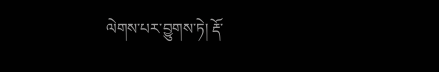ལེགས་པར་བྱུགས་ཏེ། རྡོ་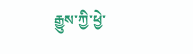རྒྱུས་ཀྱི་ཕྱེ་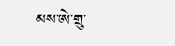མས་ཨེ་གྲུ་